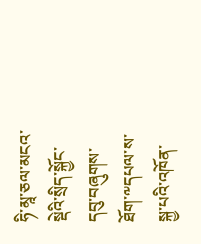ཧི་མཱ་ཅལ་མངའ་སྡེའི་སྲིད་སྐྱོང་དབུ་བཞུགས་ཐོག་༸དཔལ་ས་སྐྱ་པའི་འཁོན་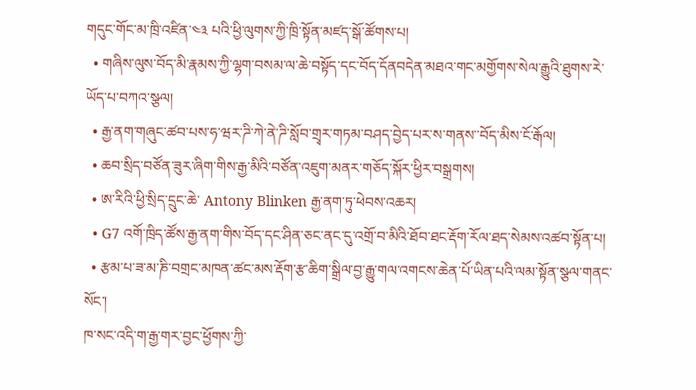གདུང་གོང་མ་ཁྲི་འཛིན་༤༣ པའི་ཕྱི་ལུགས་ཀྱི་ཁྲི་སྟོན་མཛད་སྒོ་ཚོགས་པ།
  • གཞིས་ལུས་བོད་མི་རྣམས་ཀྱི་ལྷག་བསམ་ལ་ཆེ་བསྟོད་དང་བོད་དོནབདེན་མཐའ་གང་མགྱོགས་སེལ་རྒྱུའི་ཐུགས་རེ་ཡོད་པ་བཀའ་སྩལ།
  • རྒྱ་ནག་གཞུང་ཚབ་པས་ཧ་ཝར་ཌི་ཀེ་ནེ་ཌི་སློབ་གྲྭར་གཏམ་བཤད་བྱེད་པར་ས་གནས་་བོད་མིས་ངོ་རྒོལ།
  • ཆབ་སྲིད་བཙོན་ཟུར་ཞིག་གིས་རྒྱ་མིའི་བཙོན་འཇུག་མནར་གཅོད་སྐོར་ཕྱིར་བསྒྲགས།
  • ཨ་རིའི་ཕྱི་སྲིད་དྲུང་ཆེ་ Antony Blinken རྒྱ་ནག་ཏུ་ཕེབས་འཆར།
  • G7 འགོ་ཁྲིད་ཚོས་རྒྱ་ནག་གིས་བོད་དང་ཤིན་ཅང་ནང་དུ་འགྲོ་བ་མིའི་ཐོབ་ཐང་རྡོག་རོལ་ཐད་སེམས་འཚབ་སྟོན་པ།
  • རྩམ་པ་ཟ་མ་ཎི་བགྲང་མཁན་ཚང་མས་རྡོག་རྩ་ཆིག་སྒྲིལ་བྱ་རྒྱུ་གལ་འགངས་ཆེན་པོ་ཡིན་པའི་ལམ་སྟོན་སྩལ་གནང་སོང་།
ཁ་སང་འདི་ག་རྒྱ་གར་བྱང་ཕྱོགས་ཀྱི་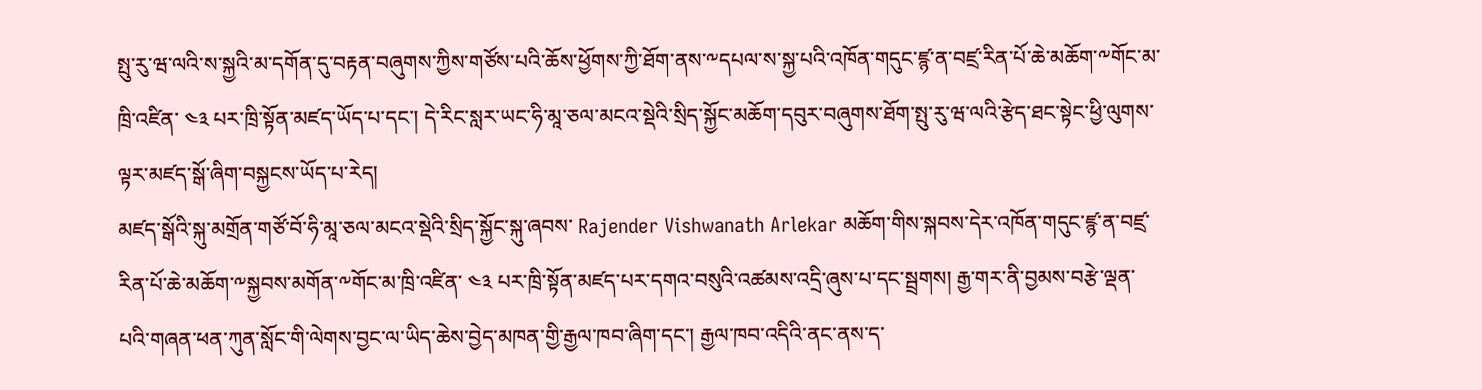སྤུ་རུ་ཝ་ལའི་ས་སྐྱའི་མ་དགོན་དུ་བརྟན་བཞུགས་ཀྱིས་གཙོས་པའི་ཆོས་ཕྱོགས་ཀྱི་ཐོག་ནས་༸དཔལ་ས་སྐྱ་པའི་འཁོན་གདུང་ཛྙ་ན་བཛྲ་རིན་པོ་ཆེ་མཆོག་༸གོང་མ་ཁྲི་འཛིན་ ༤༣ པར་ཁྲི་སྟོན་མཛད་ཡོད་པ་དང་། དེ་རིང་སླར་ཡང་ཧི་མཱ་ཅལ་མངའ་སྡེའི་སྲིད་སྐྱོང་མཆོག་དབུར་བཞུགས་ཐོག་སྤུ་རུ་ཝ་ལའི་རྩེད་ཐང་སྟེང་ཕྱི་ལུགས་ལྟར་མཛད་སྒོ་ཞིག་བསྐྱངས་ཡོད་པ་རེད།
མཛད་སྒོའི་སྐུ་མགྲོན་གཙོ་བོ་ཧི་མཱ་ཅལ་མངའ་སྡེའི་སྲིད་སྐྱོང་སྐུ་ཞབས་ Rajender Vishwanath Arlekar མཆོག་གིས་སྐབས་དེར་འཁོན་གདུང་ཛྙ་ན་བཛྲ་རིན་པོ་ཆེ་མཆོག་༸སྐྱབས་མགོན་༸གོང་མ་ཁྲི་འཛིན་ ༤༣ པར་ཁྲི་སྟོན་མཛད་པར་དགའ་བསུའི་འཚམས་འདྲི་ཞུས་པ་དང་སྦྲགས། རྒྱ་གར་ནི་བྱམས་བརྩེ་ལྡན་པའི་གཞན་ཕན་ཀུན་སློང་གི་ལེགས་བྱང་ལ་ཡིད་ཆེས་བྱེད་མཁན་གྱི་རྒྱལ་ཁབ་ཞིག་དང་། རྒྱལ་ཁབ་འདིའི་ནང་ནས་ད་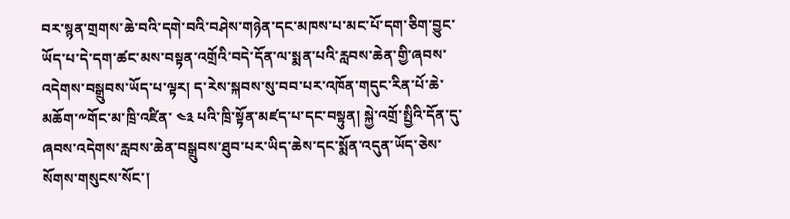བར་སྙན་གྲགས་ཆེ་བའི་དགེ་བའི་བཤེས་གཉེན་དང་མཁས་པ་མང་པོ་དག་ཅིག་བྱུང་ཡོད་པ་དེ་དག་ཚང་མས་བསྟན་འགྲོའི་བདེ་དོན་ལ་སྨན་པའི་རླབས་ཆེན་གྱི་ཞབས་འདེགས་བསྒྲུབས་ཡོད་པ་ལྟར། ད་རེས་སྐབས་སུ་བབ་པར་འཁོན་གདུང་རིན་པོ་ཆེ་མཆོག་༸གོང་མ་ཁྲི་འཛིན་ ༤༣ པའི་ཁྲི་སྟོན་མཛད་པ་དང་བསྟུན། སྐྱེ་འགྲོ་སྤྱིའི་དོན་དུ་ཞབས་འདེགས་རླབས་ཆེན་བསྒྲུབས་ཐུབ་པར་ཡིད་ཆེས་དང་སྨོན་འདུན་ཡོད་ཅེས་སོགས་གསུངས་སོང་།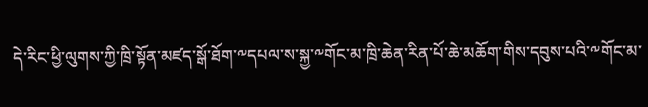དེ་རིང་ཕྱི་ལུགས་ཀྱི་ཁྲི་སྟོན་མཛད་སྒོ་ཐོག་༸དཔལ་ས་སྐྱ་༸གོང་མ་ཁྲི་ཆེན་རིན་པོ་ཆེ་མཆོག་གིས་དབུས་པའི་༸གོང་མ་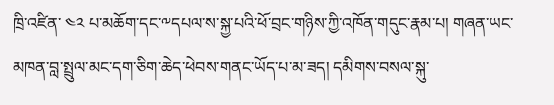ཁྲི་འཛིན་ ༤༢ པ་མཆོག་དང་༸དཔལ་ས་སྐྱ་པའི་ཕོ་བྲང་གཉིས་ཀྱི་འཁོན་གདུང་རྣམ་པ། གཞན་ཡང་མཁན་བླ་སྤྲུལ་མང་དག་ཅིག་ཆེད་ཕེབས་གནང་ཡོད་པ་མ་ཟད། དམིགས་བསལ་སྐུ་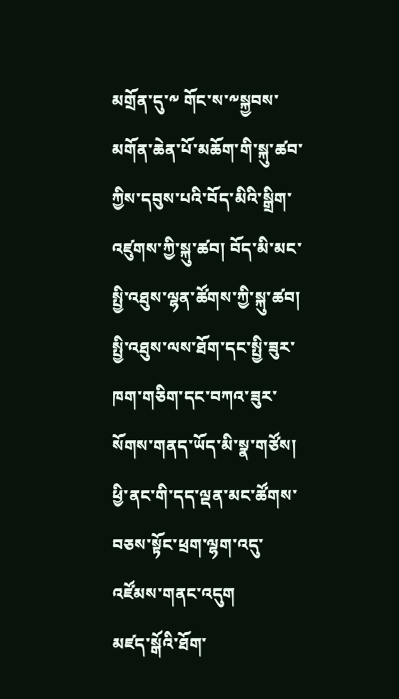མགྲོན་དུ་༸ གོང་ས་༸སྐྱབས་མགོན་ཆེན་པོ་མཆོག་གི་སྐུ་ཚབ་ཀྱིས་དབུས་པའི་བོད་མིའི་སྒྲིག་འཛུགས་ཀྱི་སྐུ་ཚབ། བོད་མི་མང་སྤྱི་འཐུས་ལྷན་ཚོགས་ཀྱི་སྐུ་ཚབ། སྤྱི་འཐུས་ལས་ཐོག་དང་སྤྱི་ཟུར་ཁག་གཅིག་དང་བཀའ་ཟུར་སོགས་གནད་ཡོད་མི་སྣ་གཙོས། ཕྱི་ནང་གི་དད་ལྡན་མང་ཚོགས་བཅས་སྟོང་ཕྲག་ལྷག་འདུ་འཛོམས་གནང་འདུག
མཛད་སྒོའི་ཐོག་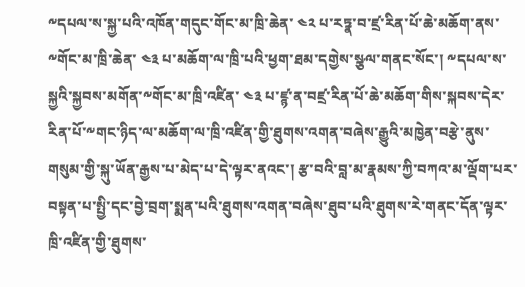༸དཔལ་ས་སྐྱ་པའི་འཁོན་གདུང་གོང་མ་ཁྲི་ཆེན་ ༤༢ པ་རཏྣ་བ་ཛྲ་རིན་པོ་ཆེ་མཆོག་ནས་༸གོང་མ་ཁྲི་ཆེན་ ༤༣ པ་མཆོག་ལ་ཁྲི་པའི་ཕྱག་ཐམ་དགྱེས་སྩལ་གནང་སོང་། ༸དཔལ་ས་སྐྱའི་སྐྱབས་མགོན་༸གོང་མ་ཁྲི་འཛིན་ ༤༣ པ་ཛྙ་ན་བཛྲ་རིན་པོ་ཆེ་མཆོག་གིས་སྐབས་དེར་རིན་པོ་༸གང་ཉིད་ལ་མཆོག་ལ་ཁྲི་འཛིན་གྱི་ཐུགས་འགན་བཞེས་རྒྱུའི་མཁྱེན་བརྩེ་ནུས་གསུམ་གྱི་སྐུ་ཡོན་རྒྱས་པ་མེད་པ་དེ་ལྟར་ནའང་། རྩ་བའི་བླ་མ་རྣམས་ཀྱི་བཀའ་མ་ལྡོག་པར་བསྟན་པ་སྤྱི་དང་བྱེ་བྲག་སྨན་པའི་ཐུགས་འགན་བཞེས་ཐུབ་པའི་ཐུགས་རེ་གནང་དོན་ལྟར་ཁྲི་འཛིན་གྱི་ཐུགས་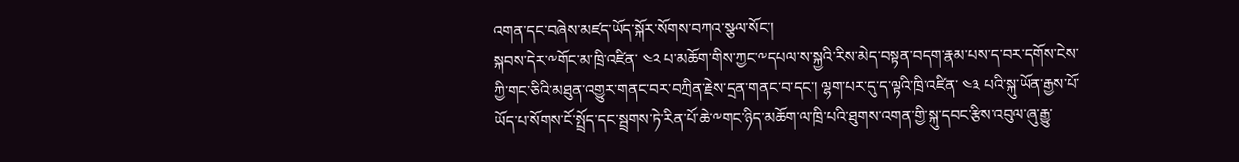འགན་དང་བཞེས་མཛད་ཡོད་སྐོར་སོགས་བཀའ་སྩལ་སོང་།
སྐབས་དེར་༸གོང་མ་ཁྲི་འཛིན་ ༤༢ པ་མཆོག་གིས་ཀྱང་༸དཔལ་ས་སྐྱའི་རིས་མེད་བསྟན་བདག་རྣམ་པས་ད་བར་དགོས་ངེས་ཀྱི་གང་ཅིའི་མཐུན་འགྱུར་གནང་བར་བཀྲིན་རྗེས་དྲན་གནང་བ་དང་། ལྷག་པར་དུ་ད་ལྟའི་ཁྲི་འཛིན་ ༤༣ པའི་སྐུ་ཡོན་རྒྱས་པོ་ཡོད་པ་སོགས་ངོ་སྤྲོད་དང་སྦྲགས་ཏེ་རིན་པོ་ཆེ་༸གང་ཉིད་མཆོག་ལ་ཁྲི་པའི་ཐུགས་འགན་གྱི་སྐུ་དབང་རྩིས་འབུལ་ཞུ་རྒྱུ་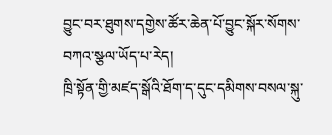བྱུང་བར་ཐུགས་དགྱེས་ཚོར་ཆེན་པོ་བྱུང་སྐོར་སོགས་བཀའ་སྩལ་ཡོད་པ་རེད།
ཁྲི་སྟོན་གྱི་མཛད་སྒོའི་ཐོག་ད་དུང་དམིགས་བསལ་སྐུ་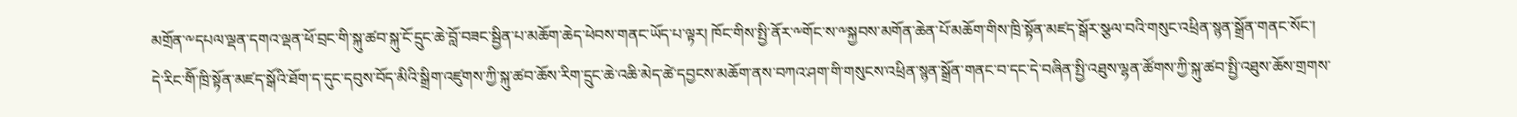མགྲོན་༸དཔལ་ལྡན་དགའ་ལྡན་ཕོ་བྲང་གི་སྐུ་ཚབ་སྐུ་ངོ་དྲུང་ཆེ་བློ་བཟང་སྦྱིན་པ་མཆོག་ཆེད་ཕེབས་གནང་ཡོད་པ་ལྟར། ཁོང་གིས་སྤྱི་ནོར་༸གོང་ས་༸སྐྱབས་མགོན་ཆེན་པོ་མཆོག་གིས་ཁྲི་སྟོན་མཛད་སྒོར་སྩལ་བའི་གསུང་འཕྲིན་སྙན་སྒྲོན་གནང་སོང་།
དེ་རིང་གིོ་ཁྲི་སྟོན་མཛད་སྒོའི་ཐོག་ད་དུང་དབུས་བོད་མིའི་སྒྲིག་འཛུགས་ཀྱི་སྐུ་ཚབ་ཆོས་རིག་དྲུང་ཆེ་འཆི་མེད་ཚེ་དབྱངས་མཆོག་ནས་བཀའ་ཤག་གི་གསུངས་འཕྲིན་སྙན་སྒྲོན་གནང་བ་དང་དེ་བཞིན་སྤྱི་འཐུས་ལྷན་ཚོགས་ཀྱི་སྐུ་ཚབ་སྤྱི་འཐུས་ཆོས་གྲགས་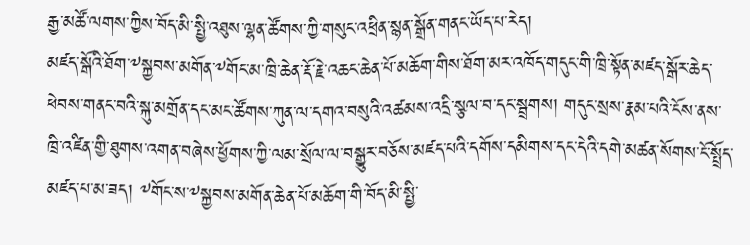རྒྱ་མཚོ་ལགས་ཀྱིས་བོད་མི་སྤྱི་འཐུས་ལྷན་ཚོགས་ཀྱི་གསུང་འཕྲིན་སྙན་སྒྲོན་གནང་ཡོད་པ་རེད།
མཛད་སྒོའི་ཐོག་༸སྐྱབས་མགོན་༸གོང་མ་ཁྲི་ཆེན་རྡོ་རྗེ་འཆང་ཆེན་པོ་མཆོག་གིས་ཐོག་མར་འཁོད་གདུང་གི་ཁྲི་སྟོན་མཛད་སྒོར་ཆེད་ཕེབས་གནང་བའི་སྐུ་མགྲོན་དང་མང་ཚོགས་ཀུན་ལ་དགའ་བསུའི་འཚམས་འདྲི་སྩལ་བ་དང་སྦྲགས། གདུང་སྲས་རྣམ་པའི་ངོས་ནས་ཁྲི་འཛིན་གྱི་ཐུགས་འགན་བཞེས་ཕྱོགས་ཀྱི་ལམ་སྲོལ་ལ་བསྒྱུར་བཅོས་མཛད་པའི་དགོས་དམིགས་དང་དེའི་དགེ་མཚན་སོགས་ངོ་སྤྲོད་མཛད་པ་མ་ཟད། ༸གོང་ས་༸སྐྱབས་མགོན་ཆེན་པོ་མཆོག་གི་བོད་མི་སྤྱི་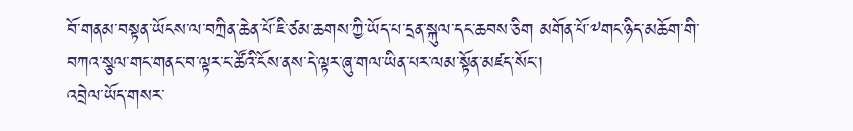བོ་གནམ་བསྟན་ཡོངས་ལ་བཀྲིན་ཆེན་པོ་ཇི་ཙམ་ཆགས་ཀྱི་ཡོད་པ་དྲན་སྐུལ་དང་ཆབས་ཅིག མགོན་པོ་༸གང་ཉིད་མཆོག་གི་བཀའ་སྩལ་གང་གནང་བ་ལྟར་ང་ཚོའི་ངོས་ནས་དེ་ལྟར་ཞུ་གལ་ཡིན་པར་ལམ་སྟོན་མཛད་སོང་།
འབྲེལ་ཡོད་གསར་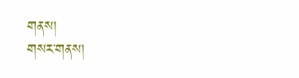གནས།
གསར་གནས།